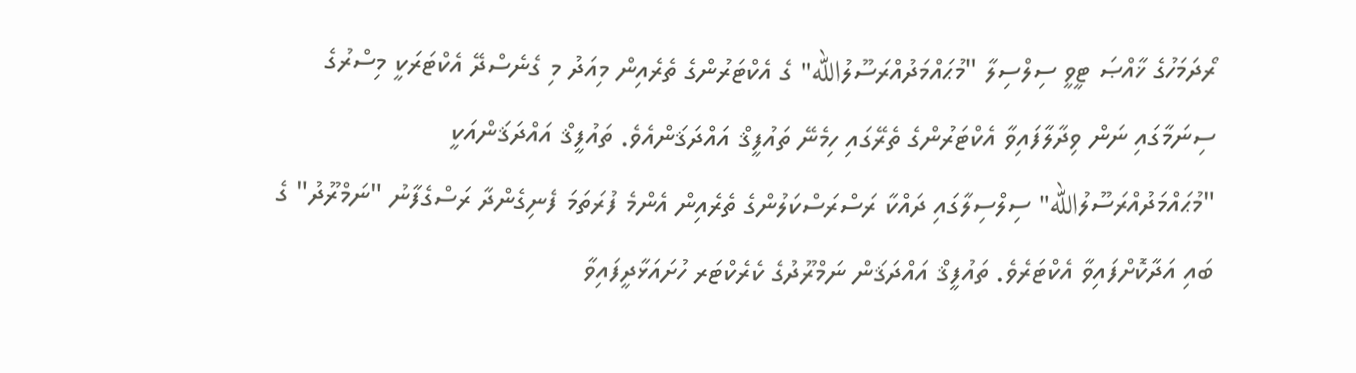ރޯދަމަހުގެ ޚާއްޞަ ޓީވީ ސިލްސިލާ "މުޙައްމަދުއްރަސޫލުالله" ގެ އެކްޓަރުންގެ ތެރެއިން މިއަދު މި ގެނެސްދޭ އެކްޓަރަކީ މިސްރުގެ ސިނަމާގައި ނަން ވިދާލާފައިވާ އެކްޓަރުންގެ ތެރޭގައި ހިމެނޭ ތައުފީޤް އައްދަޤަންއެވެ. ތައުފީޤް އައްދަޤަންއަކީ "މުޙައްމަދުއްރަސޫލުالله" ސިލްސިލާގައި ދައްކާ ރަސްރަސްކަލުންގެ ތެރެއިން އެންމެ ފުރަތަމަ ފެނިގެންދާ ރަސްގެފާނު "ނަމްރޫދު" ގެ ބައި އަދާކޮށްފައިވާ އެކްޓަރެވެ. ތައުފީޤް އައްދަޤަން ނަމްރޫދުގެ ކެރެކްޓަރ ހުށައަޅާދީފައިވާ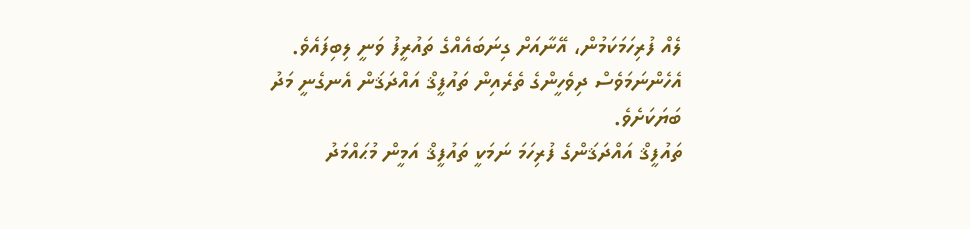ލެއް ފުރިހަމަކަމުން، އޭނާއަށް ގިނަބައެއްގެ ތައުރީފު ވަނީ ލިބިފައެވެ. އެހެންނަމަވެސް ދިވެހީންގެ ތެރެއިން ތައުފީޤް އައްދަޤަން އެނގެނީ މަދު ބަޔަކަށެވެ.
ތައުފީޤް އައްދަޤަންގެ ފުރިހަމަ ނަމަކީ ތައުފީޤް އަމީން މުޙައްމަދު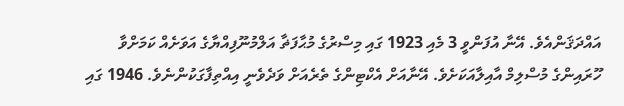އައްދަޤަންއެވެ. އޭނާ އުފަންވީ 3 މެއި 1923 ގައި މިސްރުގެ މުޙާފަޡާ އަލްމުނޫފިއްޔާގެ އަވަށެއް ކަމަށްވާ ހޫރައިންގެ މުސްލިމް އާއިލާއަކަށެވެ. އޭނާއަށް އެކްޓިންގެ ތެރެއަށް ވަދެވެނީ އިއްތިފާގަކުންނެވެ. 1946 ގައި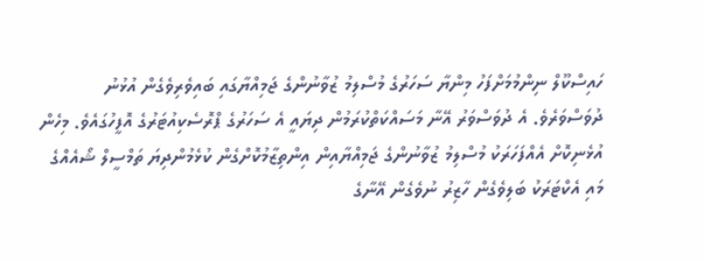ހައިސްކޫލް ނިންމުމަށްފަހު މިންޔާ ސަހަރުގެ މުސްލިމު ޒުވާނުންގެ ޖަމިއްޔާގައި ބައިވެރިވެގެން އުޅުނު ދުވަސްވަރެވެ. އެ ދުވަސްވަރު އޭނާ މަސައްކަތްކުރަމުން ދިޔައީ އެ ސަހަރުގެ ޕްރޮސެކިއުޓަރުގެ އޮފީހުގައެވެ. މިހެން އުޅެނިކޮށް އެއްފަހަރަކު މުސްލިމު ޒުވާނުންގެ ޖަމިއްޔާއިން އިންތިޒާމުކޮށްގެން ކުޅެމުންދިޔަ ތަމްސީލް ޝޯއެއްގެ މައި އެކްޓަރަކު ބަލިވެގެން ހާޒިރު ނުވެގެން އޭނާގެ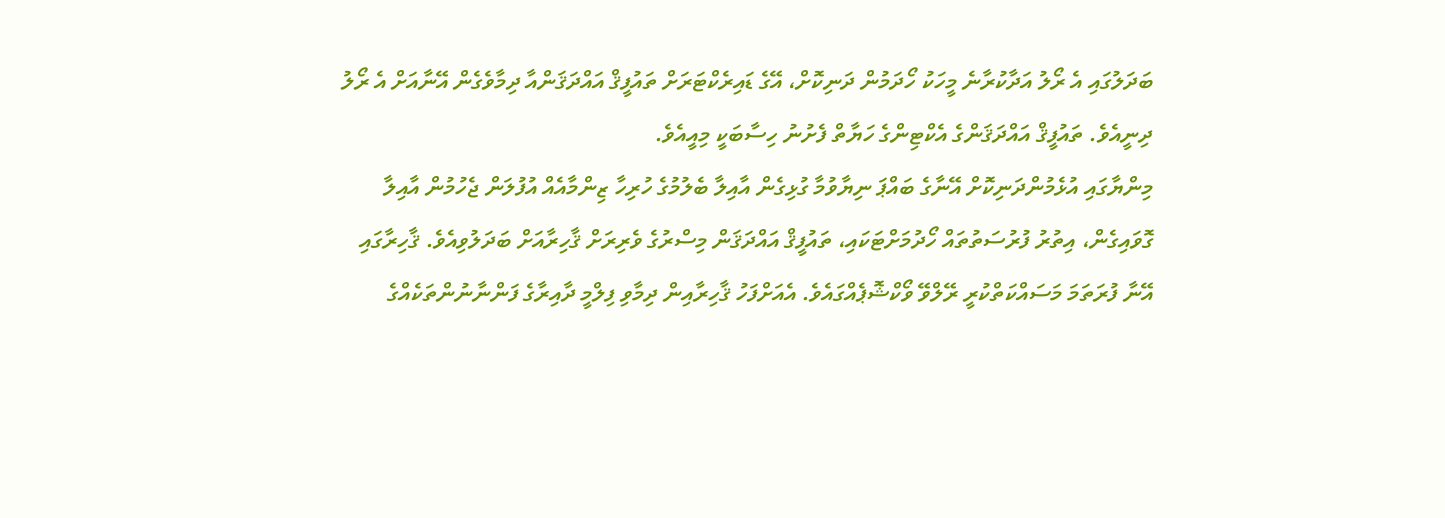ބަދަލުގައި އެ ރޯލު އަދާކުރާނެ މީހަކު ހޯދަމުން ދަނިކޮށް، އޭގެ ޑައިރެކްޓަރަށް ތައުފީޤް އައްދަޤަންއާ ދިމާވެގެން އޭނާއަށް އެ ރޯލު ދިނީއެވެ. ތައުފީޤް އައްދަޤަންގެ އެކްޓިންގެ ހަޔާތް ފެށުނު ހިސާބަކީ މިއީއެވެ.
މިންޔާގައި އުޅެމުންދަނިކޮށް އޭނާގެ ބައްޕަ ނިޔާވުމާ ގުޅިގެން އާއިލާ ބެލުމުގެ ހުރިހާ ޒިންމާއެއް އުފުލަން ޖެހުމުން އާއިލާ ގޮވައިގެން، އިތުރު ފުރުސަތުތައް ހޯދުމަށްޓަކައި، ތައުފީޤް އައްދަޤަން މިސްރުގެ ވެރިރަށް ޤާހިރާއަށް ބަދަލުވިއެވެ. ޤާހިރާގައި އޭނާ ފުރަތަމަ މަސައްކަތްކުރީ ރޭލްވޭ ވޯކްޝޮޕެއްގައެވެ. އެއަށްފަހު ޤާހިރާއިން ދިމާވި ފިލްމީ ދާއިރާގެ ފަންނާނުންތަކެއްގެ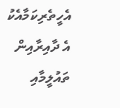އެހީތެރިކަމާއެކު އެ ދާއިރާއިން ތައުލީމާއި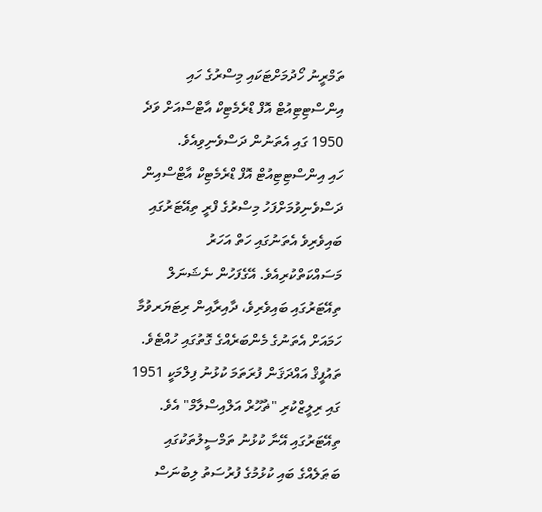ތަމްރީނު ހޯދުމަށްޓަކައި މިސްރުގެ ހައި އިންސްޓިޓިއުޓް އޮފް ޑްރެމެޓިކް އާޓްސްއަށް ވަދެ 1950 ގައި އެތަނުން ދަސްވެނިވިއެވެ.
ހައި އިންސްޓިޓިއުޓް އޮފް ޑްރެމެޓިކް އާޓްސްއިން ދަސްވެނިވުމަށްފަހު މިސްރުގެ ފްރީ ތިއޭޓަރުގައި ބައިވެރިވެ އެތަނުގައި ހަތް އަހަރު މަސައްކަތްކުރިއެވެ. އޭގެފަހުން ނެޝަނަލް ތިއޭޓަރުގައި ބައިވެރިވެ، ދާއިރާއިން ރިޓަޔަރވުމާ ހަމައަށް އެތަނުގެ މެންބަރެއްގެ ގޮތުގައި ހުއްޓެވެ. ތައުފީޤް އައްދަޤަން ފުރަތަމަ ކުޅުނު ފިލްމަކީ 1951 ގައި ރިލީޒްކުރި "ޡުހޫރް އަލްއިސްލާމް" އެވެ. ތިއޭޓަރުގައި އޭނާ ކުޅުނު ތަމްސީލުތަކުގައި ބަޠަލެއްގެ ބައި ކުޅުމުގެ ފުރުސަތު ލިބުނަސް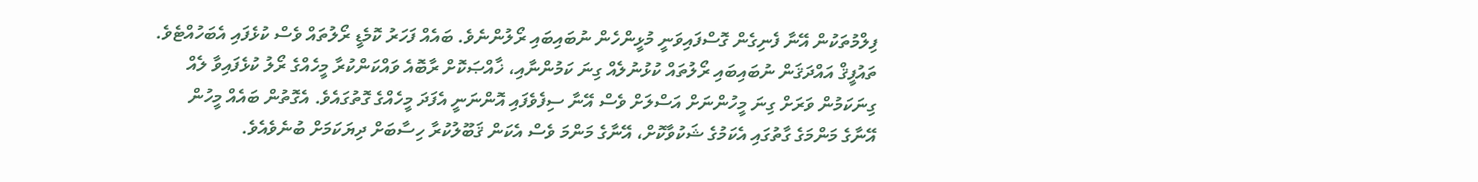ފިލްމުތަކުން އޭނާ ފެނިގެން ގޮސްފައިވަނީ މުޅީންހެން ނުބައިބައި ރޯލުންނެވެ. ބައެއް ފަހަރު ކޮމެޑީ ރޯލުތައް ވެސް ކުޅެފައި އެބަހުއްޓެވެ.
ތައުފީޤް އައްދަޤަން ނުބައިބައި ރޯލުތައް ކުޅުނުލެއް ގިނަ ކަމުންނާއި، ޚާއްޞަކޮށް ރާބޮއެ ވައްކަންކުރާ މީހެއްގެ ރޯލު ކުޅެފައިވާ ލެއް ގިނަކަމުން ވަރަށް ގިނަ މީހުންނަށް އަސްލަށް ވެސް އޭނާ ސިފެވެފައި އޮންނަނީ އެފަދަ މީހެއްގެ ގޮތުގައެވެ. އެގޮތުން ބައެއް މީހުން އޭނާގެ މަންމަގެ ގާތުގައި އެކަމުގެ ޝަކުވާކޮށް، އޭނާގެ މަންމަ ވެސް އެކަން ޤަބޫލުކުރާ ހިސާބަށް ދިޔަކަމަށް ބުނެވެއެވެ.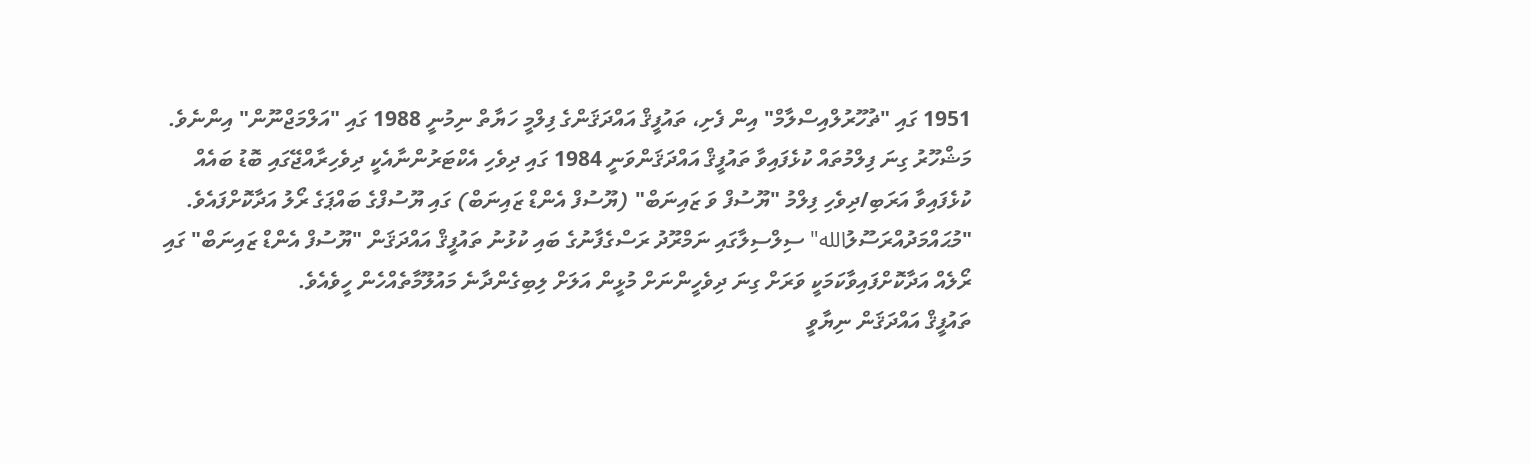1951 ގައި "ޡުހޫރުލްއިސްލާމް" އިން ފެށި، ތައުފީޤް އައްދަޤަންގެ ފިލްމީ ހަޔާތް ނިމުނީ 1988 ގައި "އަލްމަޖްނޫން" އިންނެވެ. މަޝްހޫރު ގިނަ ފިލްމުތައް ކުޅެފައިވާ ތައުފީޤް އައްދަޤަންވަނީ 1984 ގައި ދިވެހި އެކްޓަރުންނާއެކީ ދިވެހިރާއްޖޭގައި ބޮޑު ބައެއް ކުޅެފައިވާ އަރަބި/ދިވެހި ފިލްމު "ޔޫސުފް ވަ ޒައިނަބް" (ޔޫސުފް އެންޑް ޒައިނަބް) ގައި ޔޫސުފްގެ ބައްޕަގެ ރޯލު އަދާކޮށްފައެވެ. "މުޙައްމަދުއްރަސޫލުالله" ސިލްސިލާގައި ނަމްރޫދު ރަސްގެފާނުގެ ބައި ކުޅުނު ތައުފީޤް އައްދަޤަން "ޔޫސުފް އެންޑް ޒައިނަބް" ގައި ރޯލެއް އަދާކޮށްފައިވާކަމަކީ ވަރަށް ގިނަ ދިވެހީންނަށް މުޅީން އަލަށް ލިބިގެންދާނެ މައުލޫމާތެއްހެން ހީވެއެވެ.
ތައުފީޤް އައްދަޤަން ނިޔާވީ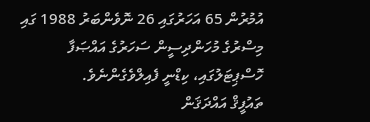އުމުރުން 65 އަހަރުގައި 26 ނޮވެންބަރު 1988 ގައި މިސްރުގެ މުހަންދިސީން ސަހަރުގެ އައްޞަފާ ހޮސްޕިޓަލުގައި، ކިޑްނީ ފެއިލްވެގެންނެވެ.
ތައުފީޤް އައްދަޤަން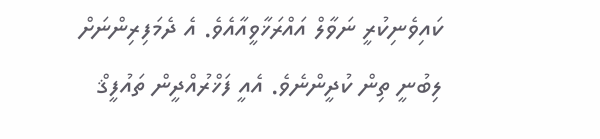ކައިވެނިކުރީ ނަވާލް އައްރަޚާވީއާއެވެ. އެ ދެމަފިރިންނަށް ލިބުނީ ތިން ކުދީންނެވެ. އެއީ ފަޚްރުއްދީން ތައުފީޤް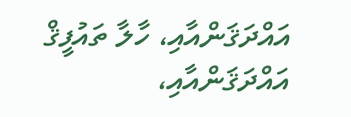އައްދަޤަންއާއި، ހާލާ ތައުފީޤް އައްދަޤަންއާއި،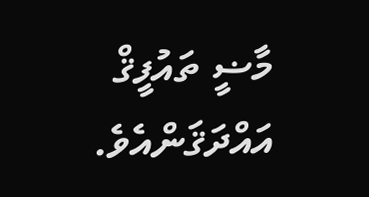މާޟީ ތައުފީޤް އައްދަޤަންއެވެ.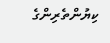ކިޔުންތެރިންގެ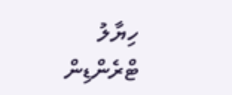ހިޔާލު
ޓްރެންޑިން